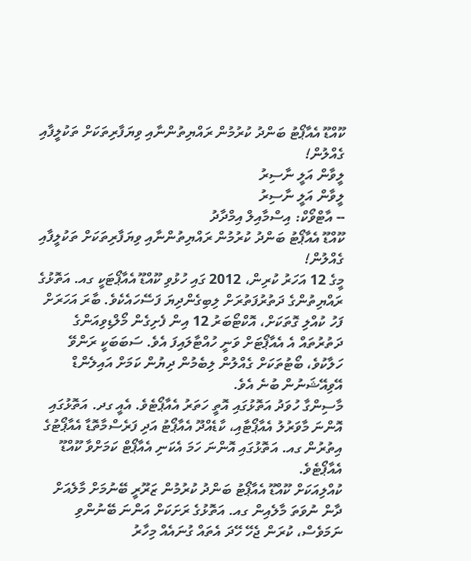ކޫއްޑޫ އެއާޕޯޓު ބަންދު ކުރުމުން ރައްޔިތުންނާއި ވިޔަފާރިތަކަށް ތަކުލީފާއި ގެއްލުން!
ލީވާން އަލީ ނާސިރު
ލީވާން އަލީ ނާސިރު
-- އާޓްވޯކް: އިސްމާއިލް އިމްދާދު
ކޫއްޑޫ އެއާޕޯޓު ބަންދު ކުރުމުން ރައްޔިތުންނާއި ވިޔަފާރިތަކަށް ތަކުލީފާއި ގެއްލުން!
މީގެ 12 އަހަރު ކުރިން، 2012 ގައި ހުޅުވި ކޫއްޑޫ އެއާޕޯޓަކީ ގއ. އަތޮޅުގެ ރައްޔިތުންގެ ދަތުރުފަތުރަށް ލިބިގެންދިޔަ ފަސޭހައެކެވެ. ބާރަ އަހަރަށް ފަހު ކުއްލި ގޮތަކަށް، އޮކްޓޯބަރު 12 އިން ފެށިގެން މޯލްޑިވިއަންގެ ދަތުރުތައް އެ އެއާޕޯޓަށް ވަނީ ހުއްޓާލައިފަ އެވެ. ސަބަބަކީ ރަންވޭ ހަލާކުވެ، ބޯޓުތަކަށް ގެއްލުން ލިބެމުން ދިޔުން ކަމަށް އައިލެންޑް އޭވިއޭޝަނުން ބުނެ އެވެ.
މާސިންގާ ހުވަދު އަތޮޅުގައި އޮތީ ހަތަރު އެއާޕޯޓެވެ. އެއީ ގދ. އަތޮޅުގައި އޮންނަ މާވަރުލު އެއާޕޯޓާއި، ކާޑެއްދޫ އެއާޕޯޓު އަދި ފަރެސްމާތޮޑާ އެއާޕޯޓުގެ އިތުރުން ގއ. އަތޮޅުގައި އޮންނަ ހަމަ އެކަނި އެއާޕޯޓް ކަމަށްވާ ކޫއްޑޫ އެއާޕޯޓެވެ.
ކުއްލިއަކަށް ކޫއްޑޫ އެއާޕޯޓު ބަންދު ކުރުމުން ޒަރޫރީ ބޭނުމަށް މާލެއަށް ދާން ނުވަތަ މާލެއިން ގއ. އަތޮޅުގެ ރަށަކަށް އަންނަ ބޭނުންވި ނަމަވެސް، ކުރަން ޖެހޭ ހޭދަ އެތައް ގުނައެއް މިހާރު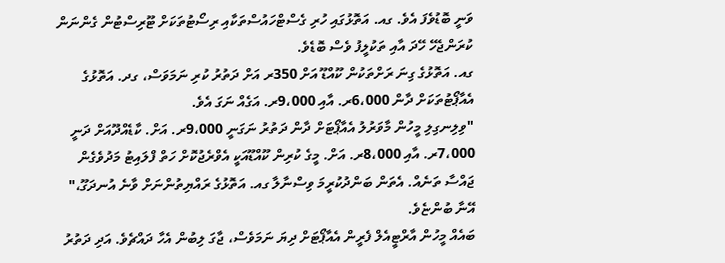ވަނީ ބޮޑުވެފަ އެވެ. ގއ. އަތޮޅުގައި ހުރި ގެސްޓްހައުސްތަކާއި ރިސޯޓުތަކަށް ޓޫރިސްޓުން ގެންނަން ކުރަންޖެހޭ ހޭދަ އާއި ތަކުލީފު ވެސް ބޮޑެވެ.
ގއ. އަތޮޅުގެ ގިނަ ރަށްތަކުން ކޫއްޑޫ އަށް 350ރ އަށް ދަތުރު ކުރި ނަމަވަސް، ގދ. އަތޮޅުގެ އެއާޕޯޓުތަކަށް ދާން 6،000ރ. އާއި 9،000ރ. އަގެއް ނަގަ އެވެ.
"ވިލިނގިލި މީހުން މާވަރުލު އެއާޕޯޓަށް ދާން ދަތުރު ނަގަނީ 9،000ރ. އަށް. ކާޑެއްދޫއަށް ދަނީ 7،000ރ. އާއި 8،000ރ. އަށް. މީގެ ކުރިން ކޫއްޑޫއަކީ އެވްރެޖުކޮށް ހަތް ފްލައިޓު މަދުވެގެން ޖައްސާ ތަނެއް. އެތަން ބަންދުކުރީމަ ވިސްނާލާ ގއ. އަތޮޅުގެ ރައްޔިތުންނަށް ވާނެ އުނދަގޫ،" އޭނާ ބުންޏެވެ.
ބައެއް މީހުން އާރްޓީއެލް ފެރީން އެއާޕޯޓަށް ދިޔަ ނަމަވެސް، ޖާގަ ލިބުން އެހާ ދައްޗެވެ. އަދި ދަތުރު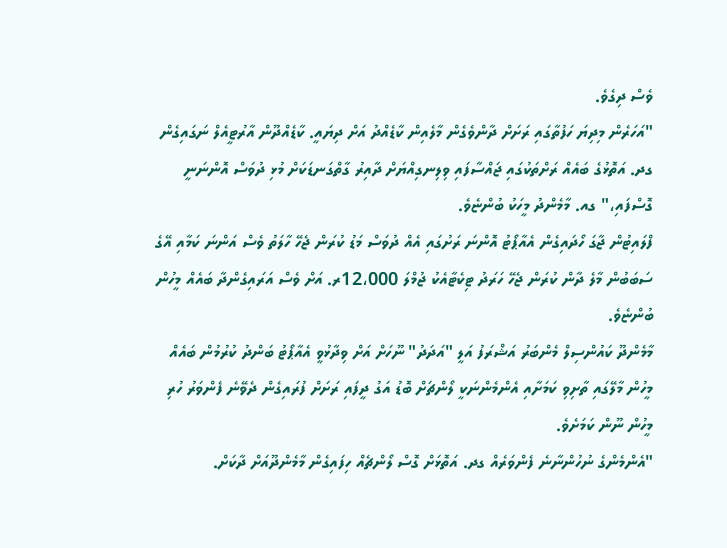ވެސް ދިގެވެ.
"އަހަރެން މިދިޔަ ހަފުތާގައި ރަށަށް ދާންވެގެން މާލެއިން ކާޑެއްދު އަށް ދިޔައީ. ކާޑެއްދޫން އާރުޓީއެލް ނަގައިގެން ގދ. އަތޮޅުގެ ބައެއް ރަށްތަކުގައި ޖައްސާފައި ވިލިނގިއްޔަށް ދާއިރު ގާތްގަނޑަކަށް މުޅި ދުވަސް އޮންނަނީ ގޮސްފައި،" ގއ. މާމެންދު މީހަކު ބުންޏެވެ.
ފްލައިޓުން ޖާގަ ހޯދައިގެން އެއާޕޯޓު އޮންނަ ރަށުގައި އެއް ދުވަސް މަޑު ކުރަން ޖެހޭ ހާލަތު ވެސް އަންނަ ކަމާއި އޭގެ ސަބަބުން މާލެ ދާން ކުރަން ޖެހޭ ހަރަދު ޓިކެޓާއެކު ޖުމްލަ 12،000ރ. އަށް ވެސް އަރައިގެންދާ ބައެއް މީހުން ބުންޏެވެ.
މާމެންދޫ ކައުންސިލް މެންބަރު އަޝްރަފު އަލީ "އަދަދު" ނޫހަށް އަށް ވިދާޅުވީ އެއާޕޯޓު ބަންދު ކުރުމުން ބައެއް މީހުން މާލޭގައި ތާށިވި ކަމަށާއި އެންމެންނަކީ ލޯންޗަށް ބޮޑު އަގު ދީފައި ރަށަށް ފުރައިގެން ދެވޭނެ ފެންވަރު ހުރި މީހުން ނޫން ކަމަށެވެ.
"އެންމެންގެ ނުހުންނާނެ ފެންވަރެއް ގދ. އަތޮޅަށް ގޮސް ލޯންޗެއް ހިފައިގެން މާމެންދޫއަށް ދާކަށް.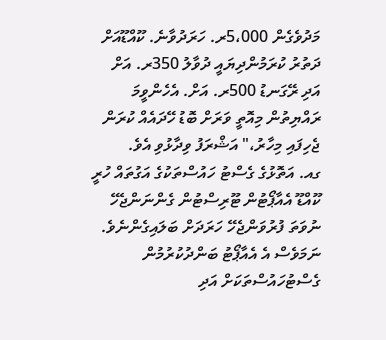މަދުވެގެން 5،000ރ. ހަރަދުވާނެ. ކޫއްޑޫއަށް ދަތުރު ކުރަމުންދިޔައީ ދުވާލު 350ރ. އަށް އަދި ރޭގަނޑު 500ރ. އަށް. އެހެންވީމަ ރައްޔިތުން މިއޮތީ ވަރަށް ބޮޑު ހޭދައެއް ކުރަން ޖެހިފައި މިހާރު،" އަޝްރަފު ވިދާޅުވި އެވެ.
ގއ. އަތޮޅުގެ ގެސްޓު ހައުސްތަކުގެ އަގުތައް ހުރީ ކޫއްޑޫ އެއާޕޯޓުން ޓޫރިސްޓުން ގެންނަންޖެހޭ ނުވަތަ ފުރުވަންޖެހޭ ހަރަދަށް ބަލައިގެންނެވެ. ނަމަވެސް އެ އެއާޕޯޓު ބަންދުކުރުމުން ގެސްޓުހައުސްތަކަށް އަދި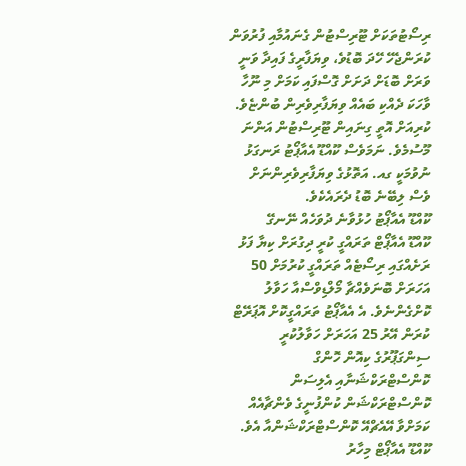ރިސޯޓުތަކަށް ޓޫރިސްޓުން ގެނައުމާއި ފުރުވަން ކުރަންޖެހޭ ހޭދަ ބޮޑުވެ، ވިޔަފާރީގެ ފައިދާ ވަނީ ވަރަށް ބޮޑަށް ދަށަށް ގޮސްފައި ކަމަށް މި ނޫހާ ވާހަކަ ދެއްކި ބައެއް ވިޔަފާރިވެރިން ބުންޏެވެ.
ކުރިއަށް އޮތީ ގިނައިން ޓޫރިސްޓުން އަންނަ މޫސުމެވެ. ނަމަވެސް ކޫއްޑޫ އެއާޕޯޓު ރަނގަޅު ނުވުމަކީ ގއ. އަތޮޅުގެ ވިޔަފާރިވެރިންނަށް ވެސް ލިބޭނެ ބޮޑު ދެރައެކެވެ.
ކޫއްޑޫ އެއާޕޯޓު ހުޅުވާނެ ދުވަހެއް ނޭނގޭ
ކޫއްޑޫ އެއާޕޯޓް ތަރައްގީ ކުރީ ދިގުރަށް ކިޔާ ފަޅު ރަށެއްގައި ރިސޯޓެއް ތަރައްގީ ކުރުމަށް 50 އަހަރަށް ބޮނަވެއްޗާ މޯލްޑިވްސްއާ ހަވާލު ކޮށްގެންނެވެ. އެ އެއާޕޯޓު ތަރައްގީކޮށް އޮޕަރޭޓް ކުރަން އޭރު 25 އަހަރަށް ހަވާލުކުރީ ސިންގަޕޫރުގެ ކިއޮން ހޮންގް ކޮންސްޓްރަކްޝަނާއި އެލިސަން ކޮންސްޓްރަކްޝަން ކުންފުނީގެ ވެންޗާއެއް ކަމަށްވާ އޭއެޗްއޭ ކޮންސްޓްރަކްޝަންއާ އެވެ.
ކޫއްޑޫ އެއާޕޯޓް މިހާރު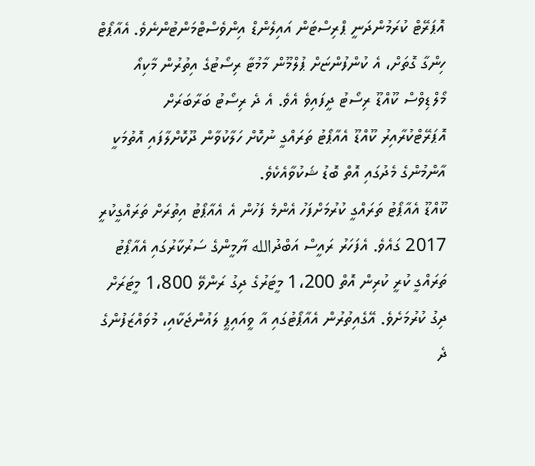އޮޕަރޭޓް ކުރަމުންދަނީ ޕްރިސްޓަން އައިލެންޑް އިންވެސްޓްމަންޓުންނެވެ. އެއާޕޯޓް ހިންގާ ގޮތަށް، އެ ކުންފުންޏަށް ޕުލްމޫން މާމުޓާ ރިސޯޓުގެ އިތުރުން މާކިއޯ މޯލްޑިވްސް ކޫއްޑޫ ރިސޯޓު ދީފައިވެ އެވެ. އެ ދެ ރިސޯޓު ބަރާބަރަށް އޮޕަރޭޓްކުރާއިރު ކޫއްޑޫ އެއާޕޯޓު ތަރައްގީ ނުކޮށް ހަލާކުވާން ދޫކޮށްލާފައި އޮތުމަކީ އާންމުންގެ މެދުގައި އޮތް ބޮޑު ޝަކުވާއެކެވެ.
ކޫއްޑޫ އެއާޕޯޓު ތަރައްގީ ކުރުމަށްފަހު އެންމެ ފަހުން އެ އެއާޕޯޓު އިތުރަށް ތަރައްގީކުރީ 2017 ގައެވެ. އެފަހަރު ރައީސް އަބްދުالله ޔާމީންގެ ސަރުކާރުގައި އެއާޕޯޓު ތަރައްގީ ކުރީ ކުރިން އޮތް 1،200 މީޓަރުގެ ދިގު ރަންވޭ 1،800 މީޓަރަށް ދިގު ކުރުމަށެވެ. އޭގެއިތުރުން އެއާޕޯޓުގައި އާ ވީއައިޕީ ލައުންޖަކާއި، މުވައްޒަފުންގެ ދެ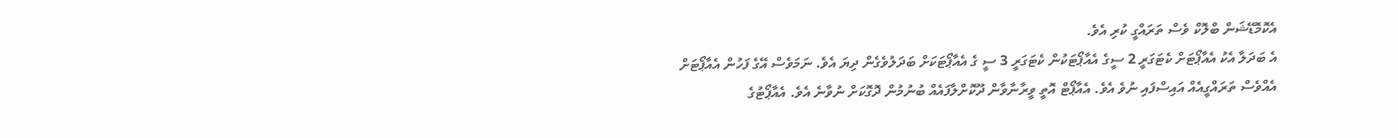އެކޮމޮޑޭޝަން ބްލޮކް ވެސް ތަރައްގީ ކުރި އެވެ.
އެ ބަދަލާ އެކު އެއާޕޯޓަށް ކެޓަގަރީ 2 ސީގެ އެއާޕޯޓަކުން ކެޓަގަރީ 3 ސީ ގެ އެއާޕޯޓަކަށް ބަދަލުވެގެން ދިޔަ އެވެ. ނަމަވެސް އޭގެ ފަހުން އެއާޕޯޓަށް އެއްވެސް ތަރައްގީއެއް އައިސްފައި ނުވެ އެވެ. އެއާޕޯޓް އޮތީ ވީރާނާވާން ދޫކޮށްލާފައެއް ބުނުމުން ދޮގޮކަށް ނުވާނެ އެވެ. އެއާޕޯޓުގެ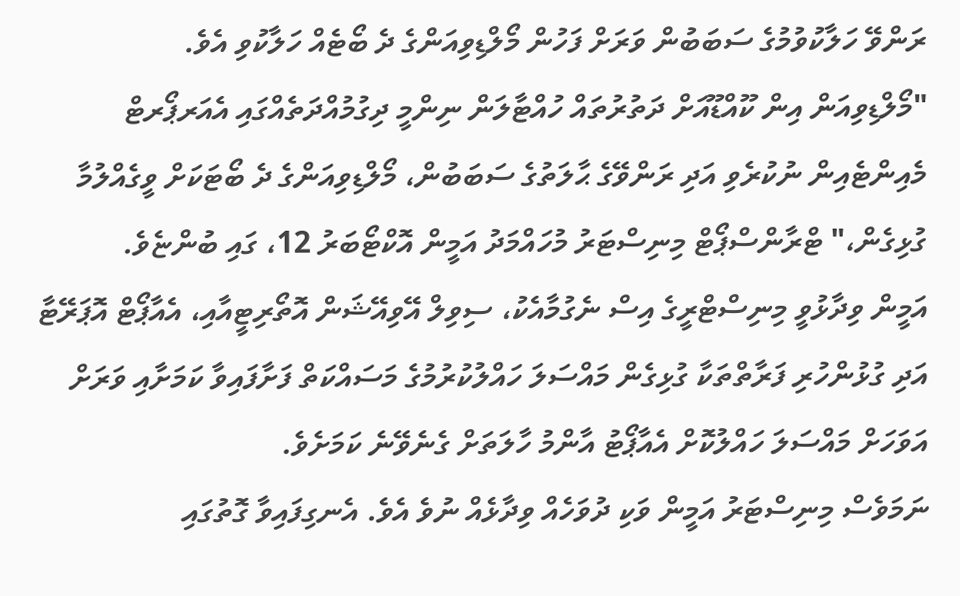ރަންވޭ ހަލާކުވުމުގެ ސަބަބުން ވަރަށް ފަހުން މޯލްޑިވިއަންގެ ދެ ބޯޓެއް ހަލާކުވި އެވެ.
"މޯލްޑިވިއަން އިން ކޫއްޑޫއަށް ދަތުރުތައް ހުއްޓާލަން ނިންމީ ދިގުމުއްދަތެއްގައި އެއަރޕޯރޓް މެއިންޓެއިން ނުކުރެވި އަދި ރަންވޭގެ ޙާލަތުގެ ސަބަބުން، މޯލްޑިވިއަންގެ ދެ ބޯޓަކަށް ވީގެއްލުމާ ގުޅިގެން،" ޓްރާންސްޕޯޓް މިނިސްޓަރު މުހައްމަދު އަމީން އޮކްޓޯބަރު 12، ގައި ބުންޏެވެ.
އަމީން ވިދާޅުވީ މިނިސްޓްރީގެ އިސް ނެގުމާއެކު، ސިވިލް އޭވިއޭޝަން އޮތޯރިޓީއާއި، އެއާޕޯޓް އޮޕަރޭޓާ އަދި ގުޅުންހުރި ފަރާތްތަކާ ގުޅިގެން މައްސަލަ ހައްލުކުރުމުގެ މަސައްކަތް ފަށާފައިވާ ކަމަށާއި ވަރަށް އަވަހަށް މައްސަލަ ހައްލުކޮށް އެއާޕޯޓު އާންމު ހާލަތަށް ގެނެވޭނެ ކަމަށެވެ.
ނަމަވެސް މިނިސްޓަރު އަމީން ވަކި ދުވަހެއް ވިދާޅެއް ނުވެ އެވެ. އެނގިފައިވާ ގޮތުގައި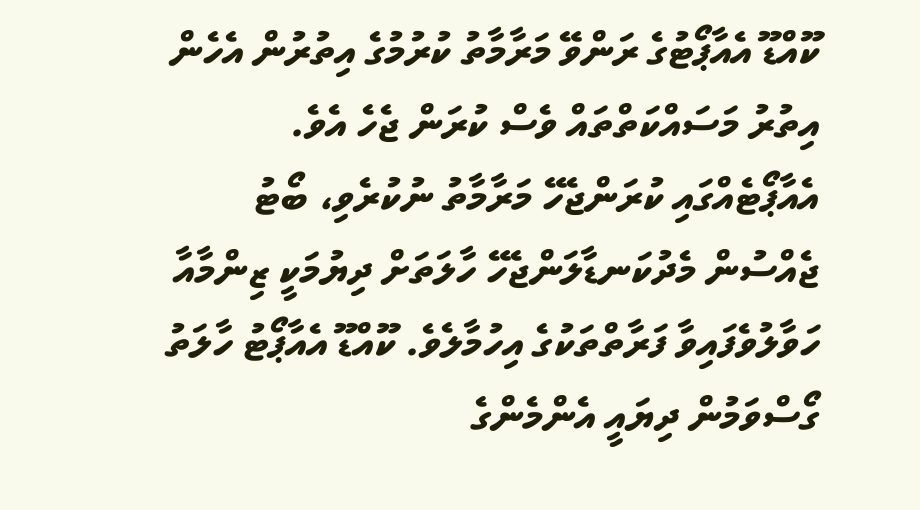ކޫއްޑޫ އެއާޕޯޓުގެ ރަންވޭ މަރާމާތު ކުރުމުގެ އިތުރުން އެހެން އިތުރު މަސައްކަތްތައް ވެސް ކުރަން ޖެހެ އެވެ.
އެއާޕޯޓެއްގައި ކުރަންޖެހޭ މަރާމާތު ނުކުރެވި، ބޯޓު ޖެއްސުން މެދުކަނޑާލަންޖެހޭ ހާލަތަށް ދިޔުމަކީ ޒިންމާއާ ހަވާލުވެފައިވާ ފަރާތްތަކުގެ އިހުމާލެވެ. ކޫއްޑޫ އެއާޕޯޓު ހާލަތު ގޯސްވަމުން ދިޔައީ އެންމެންގެ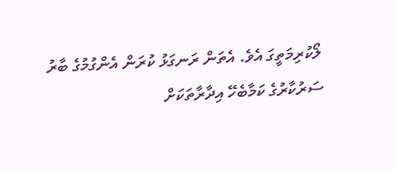ލޯކުރިމަތީގަ އެވެ. އެތަން ރަނގަޅު ކުރަން އެންގުމުގެ ބާރު ސަރުކާރުގެ ކަމާބެހޭ އިދާރާތަކަށް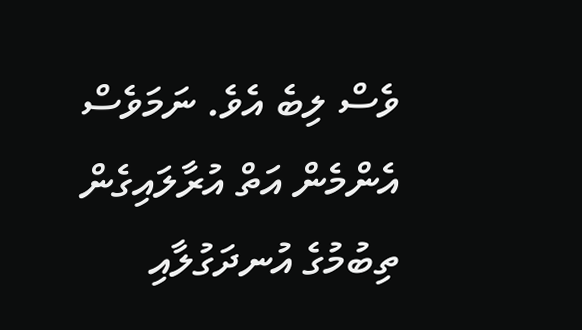ވެސް ލިބެ އެވެ. ނަމަވެސް އެންމެން އަތް އުރާލައިގެން ތިބުމުގެ އުނދަގުލާއި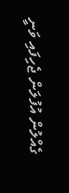ގެއްލުން އުފުލަން ޖެހިފައި ވަނީ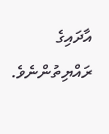އާދައިގެ ރައްޔިތުންނެވެ.